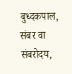बुध्दकपाल, संबर वा संबरोदय,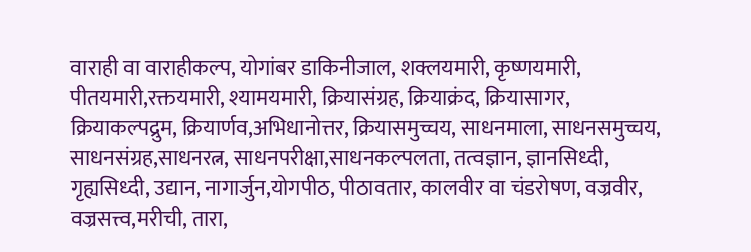वाराही वा वाराहीकल्प, योगांबर डाकिनीजाल, शक्लयमारी, कृष्णयमारी, पीतयमारी,रक्तयमारी, श्यामयमारी, क्रियासंग्रह, क्रियाक्रंद, क्रियासागर, क्रियाकल्पद्रुम, क्रियार्णव,अभिधानोत्तर, क्रियासमुच्चय, साधनमाला, साधनसमुच्चय, साधनसंग्रह,साधनरत्न, साधनपरीक्षा,साधनकल्पलता, तत्वज्ञान, ज्ञानसिध्दी, गृह्यसिध्दी, उद्यान, नागार्जुन,योगपीठ, पीठावतार, कालवीर वा चंडरोषण, वज्रवीर, वज्रसत्त्व,मरीची, तारा,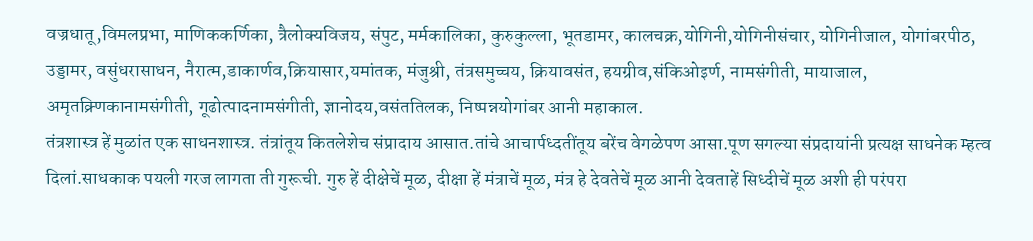वज्रधातू,विमलप्रभा, माणिककर्णिका, त्रैलोक्यविजय, संपुट, मर्मकालिका, कुरुकुल्ला, भूतडामर, कालचक्र,योगिनी,योगिनीसंचार, योगिनीजाल, योगांबरपीठ, उड्डामर, वसुंधरासाधन, नैरात्म,डाकार्णव,क्रियासार,यमांतक, मंजुश्री, तंत्रसमुच्चय, क्रियावसंत, हयग्रीव,संकिओइर्ण, नामसंगीती, मायाजाल, अमृतक्र्णिकानामसंगीती, गूढोत्पादनामसंगीती, ज्ञानोदय,वसंततिलक, निष्पन्नयोगांबर आनी महाकाल.
तंत्रशास्त्र हें मुळांत एक साधनशास्त्र. तंत्रांतूय कितलेशेच संप्रादाय आसात.तांचे आचार्पध्दतींतूय बरेंच वेगळेपण आसा.पूण सगल्या संप्रदायांनी प्रत्यक्ष साधनेक म्हत्व दिलां.साधकाक पयली गरज लागता ती गुरूची. गुरु हें दीक्षेचें मूळ, दीक्षा हें मंत्राचें मूळ, मंत्र हे देवतेचें मूळ आनी देवताहें सिध्दीचें मूळ अशी ही परंपरा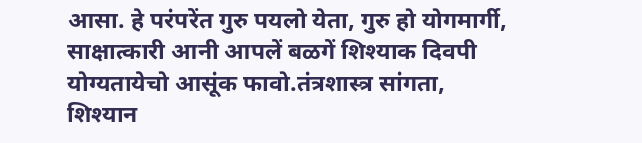आसा. हे परंपरेंत गुरु पयलो येता, गुरु हो योगमार्गी, साक्षात्कारी आनी आपलें बळगें शिश्याक दिवपी योग्यतायेचो आसूंक फावो.तंत्रशास्त्र सांगता, शिश्यान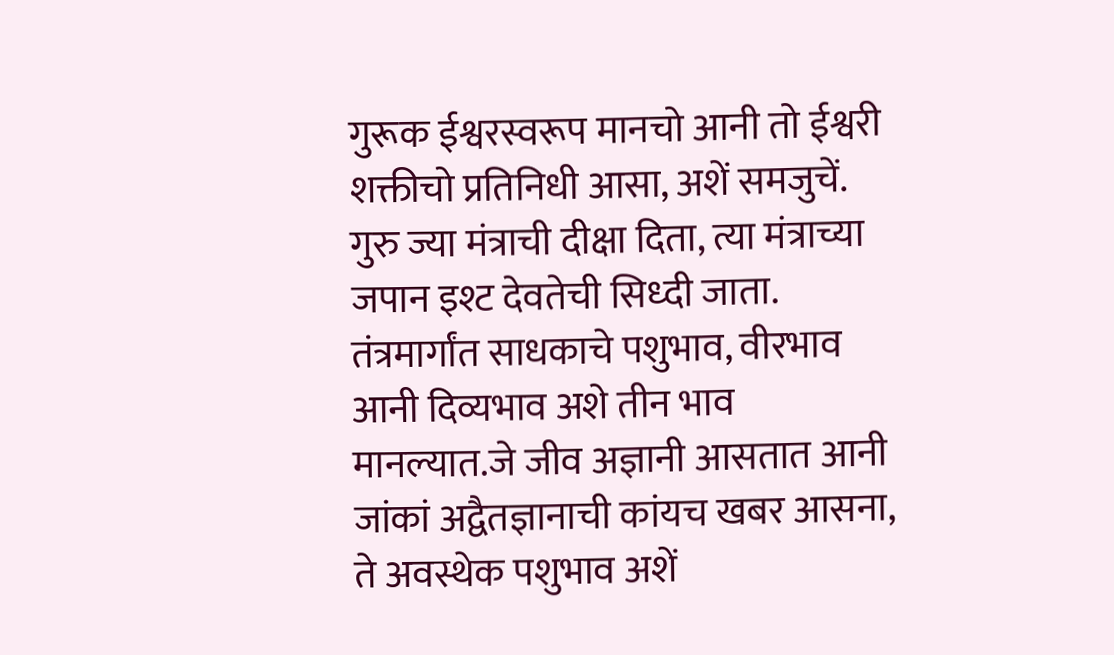गुरूक ईश्वरस्वरूप मानचो आनी तो ईश्वरी शक्तीचो प्रतिनिधी आसा, अशें समजुचें. गुरु ज्या मंत्राची दीक्षा दिता, त्या मंत्राच्या जपान इश्ट देवतेची सिध्दी जाता.
तंत्रमार्गांत साधकाचे पशुभाव, वीरभाव आनी दिव्यभाव अशे तीन भाव मानल्यात.जे जीव अज्ञानी आसतात आनी जांकां अद्वैतज्ञानाची कांयच खबर आसना, ते अवस्थेक पशुभाव अशें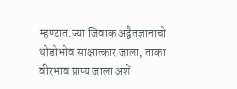म्हण्टात.ज्या जिवाक अद्वैतज्ञानाचो थोडोभोव साक्षात्कार जाला, ताका वीरभाव प्राप्य जाला अशें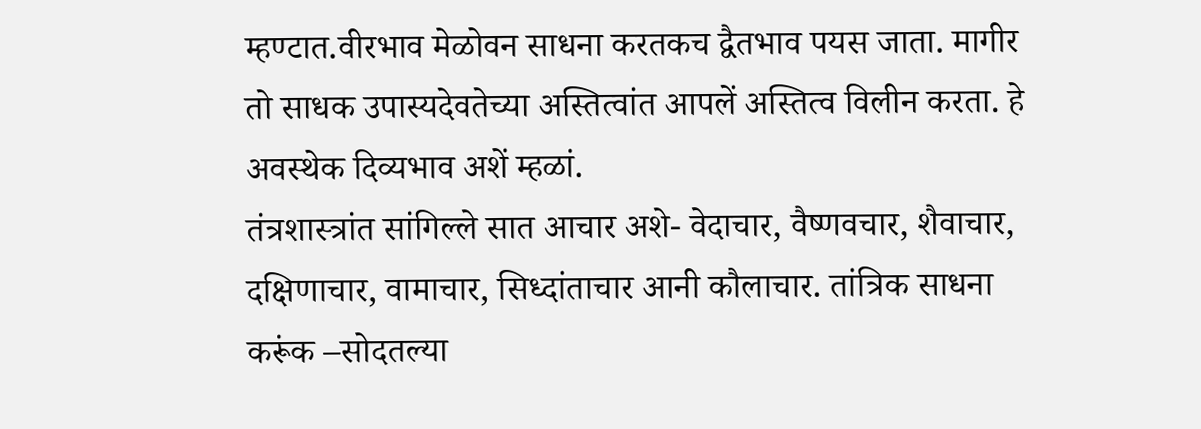म्हण्टात.वीरभाव मेळोवन साधना करतकच द्वैतभाव पयस जाता. मागीर तो साधक उपास्यदेवतेच्या अस्तित्वांत आपलें अस्तित्व विलीन करता. हे अवस्थेक दिव्यभाव अशें म्हळां.
तंत्रशास्त्रांत सांगिल्ले सात आचार अशे- वेदाचार, वैष्णवचार, शैवाचार, दक्षिणाचार, वामाचार, सिध्दांताचार आनी कौलाचार. तांत्रिक साधना करूंक –सोदतल्या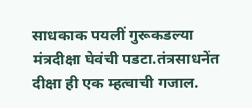साधकाक पयलीं गुरूकडल्या मंत्रदीक्षा घेवंची पडटा.तंत्रसाधनेंत दीक्षा ही एक म्हत्वाची गजाल.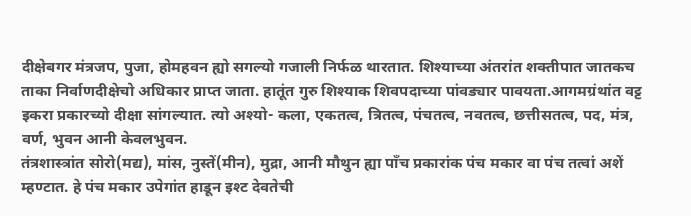दीक्षेबगर मंत्रजप, पुजा, होमहवन ह्यो सगल्यो गजाली निर्फळ थारतात. शिश्याच्या अंतरांत शक्तीपात जातकच ताका निर्वाणदीक्षेचो अधिकार प्राप्त जाता. हातूंत गुरु शिश्याक शिवपदाच्या पांवड्यार पावयता.आगमग्रंथांत वट्ट इकरा प्रकारच्यो दीक्षा सांगल्यात. त्यो अश्यो- कला, एकतत्व, त्रितत्व, पंचतत्व, नवतत्व, छत्तीसतत्व, पद, मंत्र, वर्ण, भुवन आनी केवलभुवन.
तंत्रशास्त्रांत सोरो(मद्य), मांस, नुस्तें(मीन), मुद्रा, आनी मौथुन ह्या पाँच प्रकारांक पंच मकार वा पंच तत्वां अशें म्हण्टात. हे पंच मकार उपेगांत हाडून इश्ट देवतेची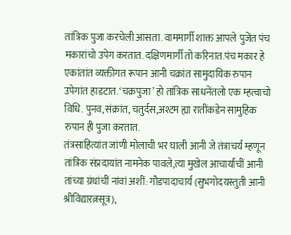तांत्रिक पुजा करचेली आसता. वाममार्गी शाक्त आपले पुजेंत पंच मकारांचो उपेग करतात. दक्षिणमार्गी तो करिनात.पंच मकार हे एकांतांत व्यक्तीगत रूपान आनी चक्रांत सामुदायिक रुपान उपेगांत हाडटात. ‘चक्रपुजा’ हो तांत्रिक साधनेंतलो एक म्हत्वाचो विधि. पुनव,संक्रांत, चतुर्दस,अश्टम ह्या रातींकडेन सामुहिक रुपान ही पुजा करतात.
तंत्रसाहित्यांत जांणी मोलाची भर घाली आनी जे तंत्राचर्य म्हणून तांत्रिक संप्रदायांत नामनेक पावले,त्या मुखेल आचार्यांचीं आनी तांच्या ग्रंथांचीं नांवां अशीं: गौडपादाचार्य (सुभगोदयस्तुती आनी श्रीविद्यारत्नसूत्र),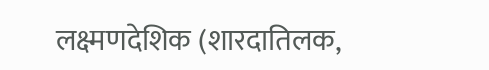लक्ष्मणदेशिक (शारदातिलक,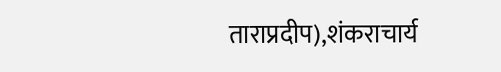ताराप्रदीप),शंकराचार्य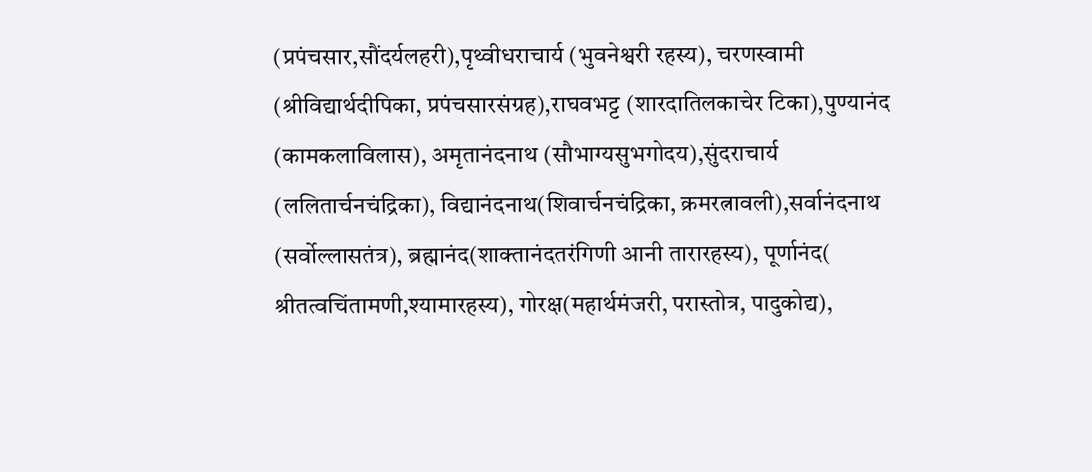(प्रपंचसार,सौंदर्यलहरी),पृथ्वीधराचार्य (भुवनेश्वरी रहस्य), चरणस्वामी (श्रीविद्यार्थदीपिका, प्रपंचसारसंग्रह),राघवभट्ट (शारदातिलकाचेर टिका),पुण्यानंद (कामकलाविलास), अमृतानंदनाथ (सौभाग्यसुभगोदय),सुंदराचार्य (ललितार्चनचंद्रिका), विद्यानंदनाथ(शिवार्चनचंद्रिका, क्रमरत्नावली),सर्वानंदनाथ (सर्वोल्लासतंत्र), ब्रह्मानंद(शाक्तानंदतरंगिणी आनी तारारहस्य), पूर्णानंद( श्रीतत्वचिंतामणी,श्यामारहस्य), गोरक्ष(महार्थमंजरी, परास्तोत्र, पादुकोद्य),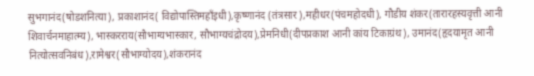सुभगानंद(षोडशनित्या), प्रकाशानंद( विद्योपास्तिमहाँइधी),कृष्णानंद (तंत्रसार),महीधर(पंचमहोदधी), गौडीय शंकर(तारारहस्यवृत्ती आनी शिवार्चनमाहात्म्य), भास्करराय(सौभाग्यभास्कार, सौभाग्यचंद्रोदय),प्रेमनिधी(दीपप्रकाश आनी कांय टिकाग्रंथ), उमानंद(हृदयामृत आनी नित्योत्सवनिबंध),रामेश्वर(सौभाग्योदय),शंकरानंद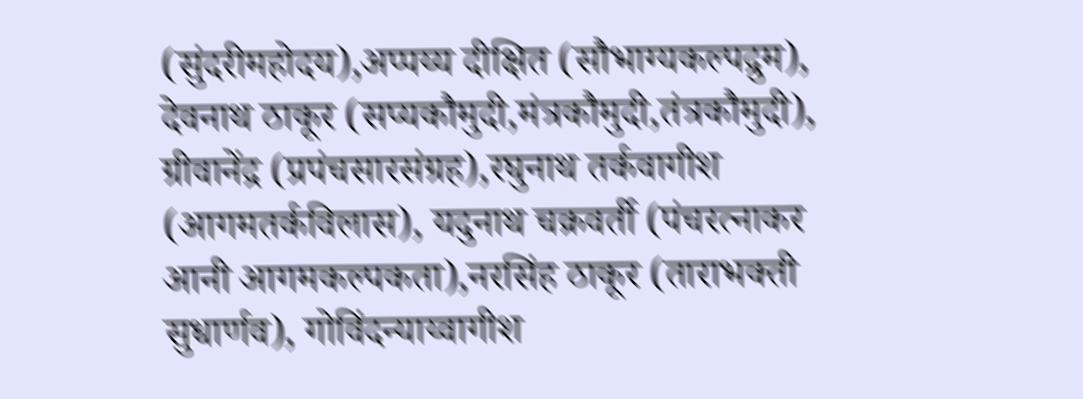(सुंदरीमहोदय),अप्पय्य दीक्षित (सौभाग्यकल्पद्रुम), देवनाथ ठाकूर (सप्यकौमुदी,मंत्रकौमुदी,तंत्रकौमुदी), ग्रीवानेंद्र (प्रपंचसारसंग्रह),रघुनाथ तर्कवागीश (आगमतर्कविलास), यदुनाथ चक्रवर्ती (पंचरत्नाकर आनी आगमकल्पकता),नरसिंह ठाकूर (ताराभक्ती सुधार्णव), गोविंदन्याय्वागीश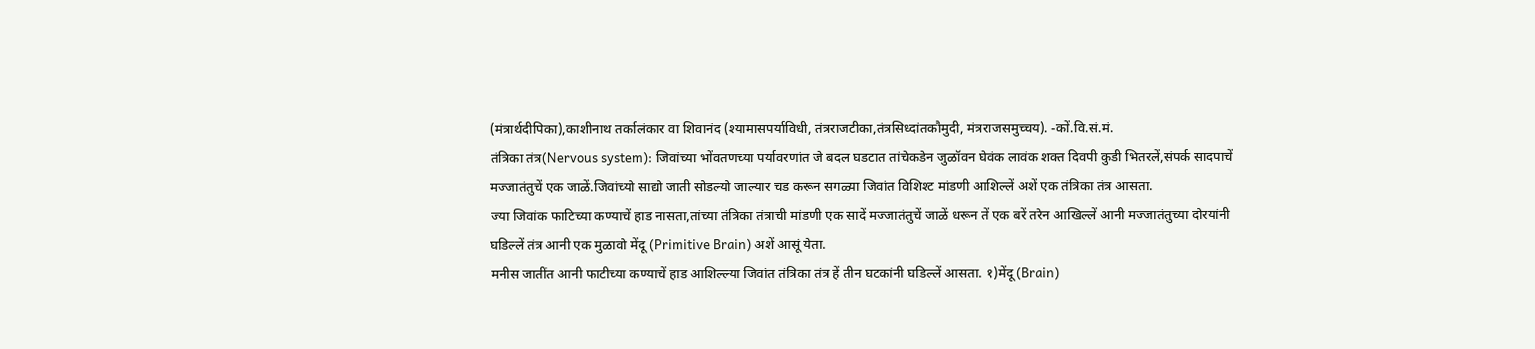(मंत्रार्थदीपिका),काशीनाथ तर्कालंकार वा शिवानंद (श्यामासपर्याविधी, तंत्रराजटीका,तंत्रसिध्दांतकौमुदी, मंत्रराजसमुच्चय). -कों.वि.सं.मं.
तंत्रिका तंत्र(Nervous system): जिवांच्या भोंवतणच्या पर्यावरणांत जे बदल घडटात तांचेकडेन जुळॉवन घेवंक लावंक शक्त दिवपी कुडी भितरलें,संपर्क सादपाचें मज्जातंतुचें एक जाळें.जिवांच्यो साद्यो जाती सोडल्यो जाल्यार चड करून सगळ्या जिवांत विशिश्ट मांडणी आशिल्लें अशें एक तंत्रिका तंत्र आसता.
ज्या जिवांक फाटिच्या कण्याचें हाड नासता,तांच्या तंत्रिका तंत्राची मांडणी एक सादें मज्जातंतुचें जाळें धरून तें एक बरें तरेन आखिल्लें आनी मज्जातंतुच्या दोरयांनी घडिल्लें तंत्र आनी एक मुळावो मेंदू (Primitive Brain) अशें आसूं येता.
मनीस जातींत आनी फाटीच्या कण्याचें हाड आशिल्ल्या जिवांत तंत्रिका तंत्र हें तीन घटकांनी घडिल्लें आसता. १)मेंदू (Brain)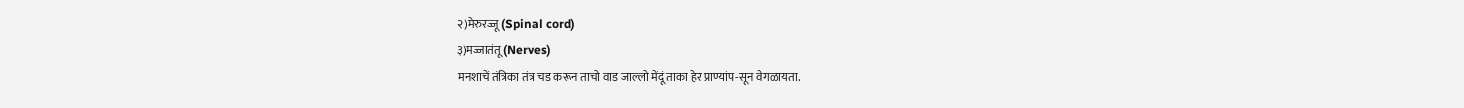२)मेरुरज्जू (Spinal cord)
३)मज्जातंतू (Nerves)
मनशाचें तंत्रिका तंत्र चड करून ताचो वाड जाल्लो मेंदूं ताका हेर प्राण्यांप-सून वेगळायता.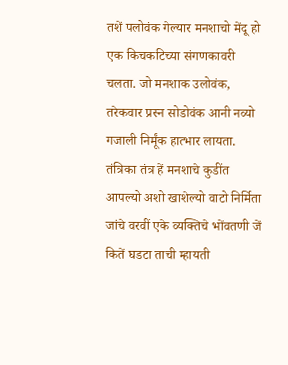तशें पलोवंक गेल्यार मनशाचो मेंदू हो एक किचकटिच्या संगणकावरी चलता. जो मनशाक उलोवंक, तरेकवार प्रस्न सोडोवंक आनी नव्यो गजाली निर्मूंक हात्भार लायता.
तंत्रिका तंत्र हें मनशाचे कुडींत आपल्यो अशो खाशेल्यो वाटो निर्मिता जांचे वरवीं एके व्यक्तिचे भोंवतणी जें कितें घडटा ताची म्हायती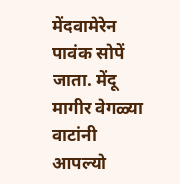मेंदवामेरेन पावंक सोपें जाता. मेंदू मागीर वेगळ्या वाटांनी आपल्यो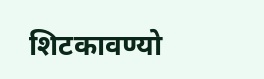शिटकावण्यो